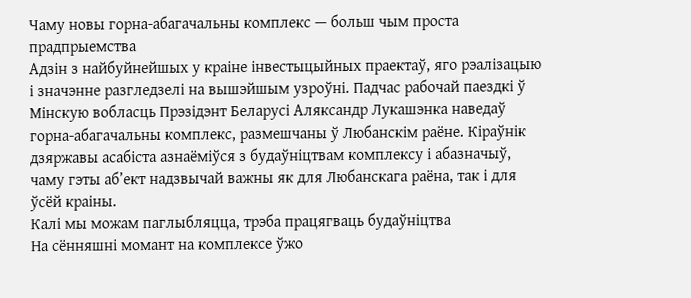Чаму новы горна-абагачальны комплекс — больш чым проста прадпрыемства
Адзін з найбуйнейшых у краіне інвестыцыйных праектаў, яго рэалізацыю і значэнне разгледзелі на вышэйшым узроўні. Падчас рабочай паездкі ў Мінскую вобласць Прэзідэнт Беларусі Аляксандр Лукашэнка наведаў горна-абагачальны комплекс, размешчаны ў Любанскім раёне. Кіраўнік дзяржавы асабіста азнаёміўся з будаўніцтвам комплексу і абазначыў, чаму гэты аб’ект надзвычай важны як для Любанскага раёна, так і для ўсёй краіны.
Калі мы можам паглыбляцца, трэба працягваць будаўніцтва
На сённяшні момант на комплексе ўжо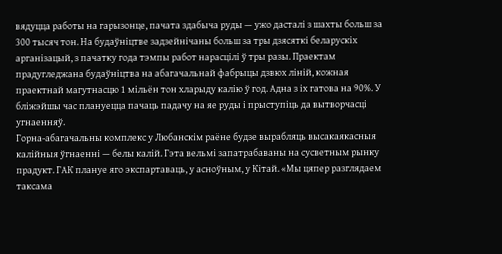вядуцца работы на гарызонце, пачата здабыча руды — ужо дасталі з шахты больш за 300 тысяч тон. На будаўніцтве задзейнічаны больш за тры дзясяткі беларускіх арганізацый, з пачатку года тэмпы работ нарасцілі ў тры разы. Праектам прадугледжана будаўніцтва на абагачальнай фабрыцы дзвюх ліній, кожная праектнай магутнасцю 1 мільён тон хларыду калію ў год. Адна з іх гатова на 90%. У бліжэйшы час плануецца пачаць падачу на яе руды і прыступіць да вытворчасці угнаенняў.
Горна-абагачальны комплекс у Любанскім раёне будзе вырабляць высакаякасныя калійныя ўгнаенні — белы калій. Гэта вельмі запатрабаваны на сусветным рынку прадукт. ГАК плануе яго экспартаваць, у асноўным, у Кітай. «Мы цяпер разглядаем таксама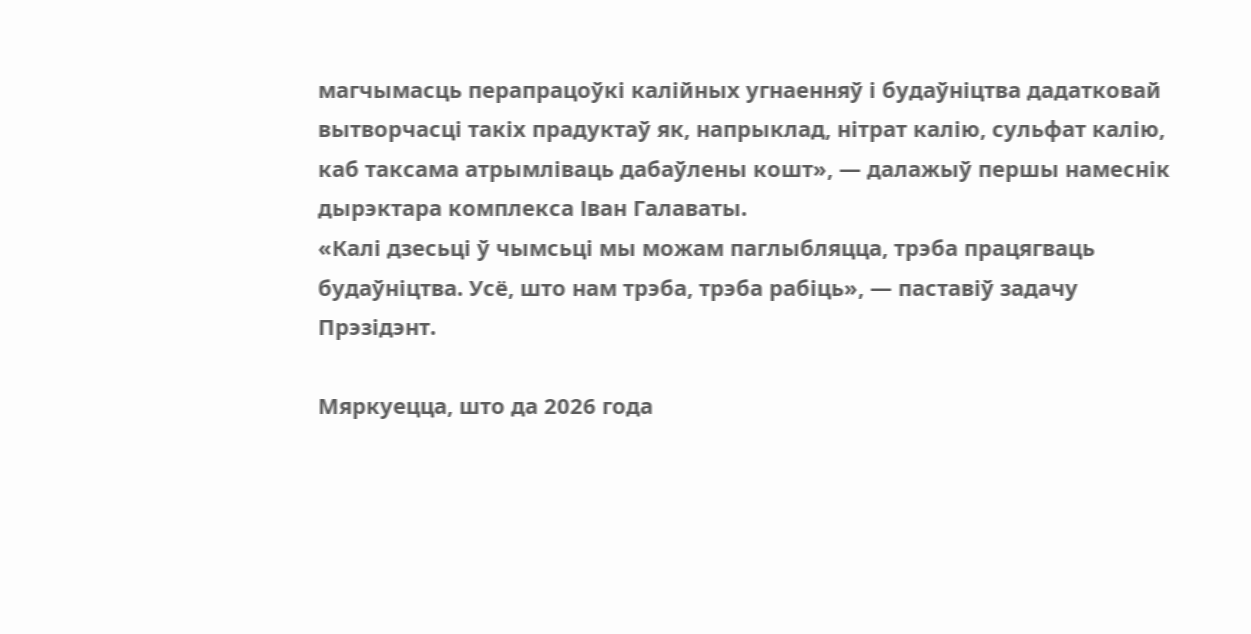магчымасць перапрацоўкі калійных угнаенняў і будаўніцтва дадатковай вытворчасці такіх прадуктаў як, напрыклад, нітрат калію, сульфат калію, каб таксама атрымліваць дабаўлены кошт», — далажыў першы намеснік дырэктара комплекса Іван Галаваты.
«Калі дзесьці ў чымсьці мы можам паглыбляцца, трэба працягваць будаўніцтва. Усё, што нам трэба, трэба рабіць», — паставіў задачу Прэзідэнт.

Мяркуецца, што да 2026 года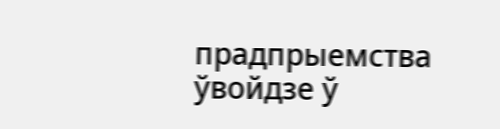прадпрыемства ўвойдзе ў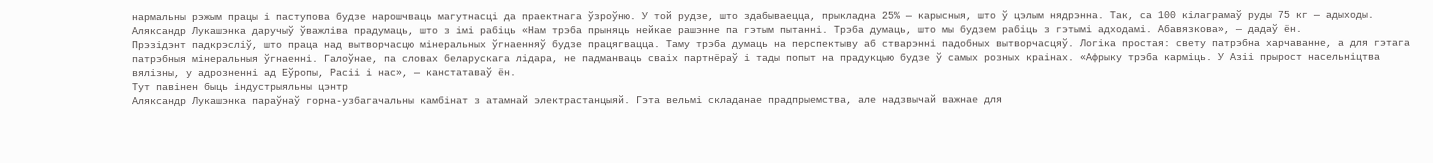нармальны рэжым працы і паступова будзе нарошчваць магутнасці да праектнага ўзроўню. У той рудзе, што здабываецца, прыкладна 25% — карысныя, што ў цэлым нядрэнна. Так, са 100 кілаграмаў руды 75 кг — адыходы. Аляксандр Лукашэнка даручыў ўважліва прадумаць, што з імі рабіць «Нам трэба прыняць нейкае рашэнне па гэтым пытанні. Трэба думаць, што мы будзем рабіць з гэтымі адходамі. Абавязкова», — дадаў ён.
Прэзідэнт падкрэсліў, што праца над вытворчасцю мінеральных ўгнаенняў будзе працягвацца. Таму трэба думаць на перспектыву аб стварэнні падобных вытворчасцяў. Логіка простая: свету патрэбна харчаванне, а для гэтага патрэбныя мінеральныя ўгнаенні. Галоўнае, па словах беларускага лідара, не падманваць сваіх партнёраў і тады попыт на прадукцыю будзе ў самых розных краінах. «Афрыку трэба карміць. У Азіі прырост насельніцтва вялізны, у адрозненні ад Еўропы, Расіі і нас», — канстатаваў ён.
Тут павінен быць індустрыяльны цэнтр
Аляксандр Лукашэнка параўнаў горна-узбагачальны камбінат з атамнай электрастанцыяй. Гэта вельмі складанае прадпрыемства, але надзвычай важнае для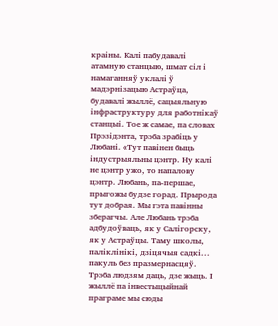краіны. Калі пабудавалі атамную станцыю, шмат сіл і намаганняў уклалі ў мадэрнізацыю Астраўца, будавалі жыллё, сацыяльную інфраструктуру для работнікаў станцыі. Тое ж самае, па словах Прэзідэнта, трэба зрабіць у Любані. «Тут павінен быць індустрыяльны цэнтр. Ну калі не цэнтр ужо, то напалову цэнтр. Любань, па-першае, прыгожы будзе горад. Прырода тут добрая. Мы гэта павінны зберагчы. Але Любань трэба адбудоўваць, як у Салігорску, як у Астраўцы. Таму школы, паліклінікі, дзіцячыя садкі... пакуль без празмернасцяў. Трэба людзям даць, дзе жыць. І жыллё па інвестыцыйнай праграме мы сюды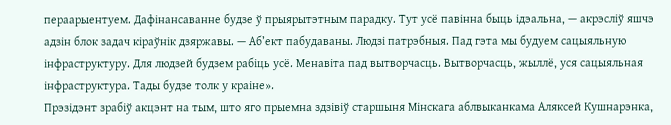пераарыентуем. Дафінансаванне будзе ў прыярытэтным парадку. Тут усё павінна быць ідэальна, — акрэсліў яшчэ адзін блок задач кіраўнік дзяржавы. — Аб’ект пабудаваны. Людзі патрэбныя. Пад гэта мы будуем сацыяльную інфраструктуру. Для людзей будзем рабіць усё. Менавіта пад вытворчасць. Вытворчасць, жыллё, уся сацыяльная інфраструктура. Тады будзе толк у краіне».
Прэзідэнт зрабіў акцэнт на тым, што яго прыемна здзівіў старшыня Мінскага аблвыканкама Аляксей Кушнарэнка,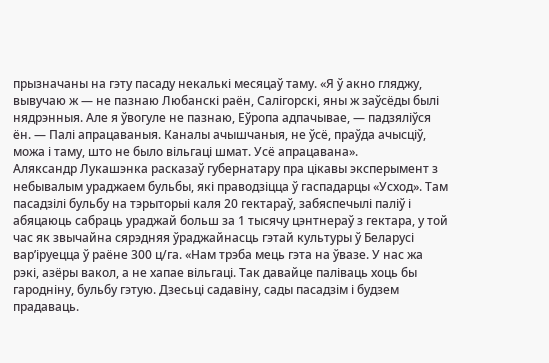прызначаны на гэту пасаду некалькі месяцаў таму. «Я ў акно гляджу, вывучаю ж — не пазнаю Любанскі раён, Салігорскі, яны ж заўсёды былі нядрэнныя. Але я ўвогуле не пазнаю, Еўропа адпачывае, — падзяліўся ён. — Палі апрацаваныя. Каналы ачышчаныя, не ўсё, праўда ачысціў, можа і таму, што не было вільгаці шмат. Усё апрацавана».
Аляксандр Лукашэнка расказаў губернатару пра цікавы эксперымент з небывалым ураджаем бульбы, які праводзіцца ў гаспадарцы «Усход». Там пасадзілі бульбу на тэрыторыі каля 20 гектараў, забяспечылі паліў і абяцаюць сабраць ураджай больш за 1 тысячу цэнтнераў з гектара, у той час як звычайна сярэдняя ўраджайнасць гэтай культуры ў Беларусі вар’іруецца ў раёне 300 ц/га. «Нам трэба мець гэта на ўвазе. У нас жа рэкі, азёры вакол, а не хапае вільгаці. Так давайце паліваць хоць бы гародніну, бульбу гэтую. Дзесьці садавіну, сады пасадзім і будзем прадаваць.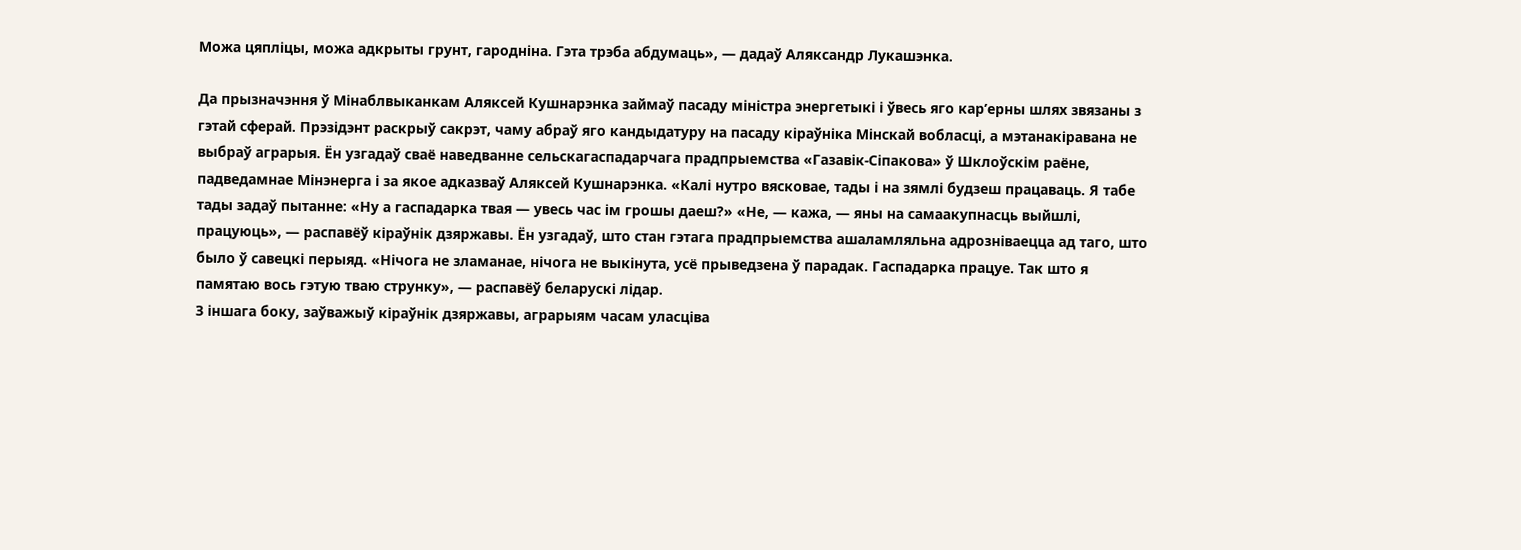Можа цяпліцы, можа адкрыты грунт, гародніна. Гэта трэба абдумаць», — дадаў Аляксандр Лукашэнка.

Да прызначэння ў Мінаблвыканкам Аляксей Кушнарэнка займаў пасаду міністра энергетыкі і ўвесь яго кар’ерны шлях звязаны з гэтай сферай. Прэзідэнт раскрыў сакрэт, чаму абраў яго кандыдатуру на пасаду кіраўніка Мінскай вобласці, а мэтанакіравана не выбраў аграрыя. Ён узгадаў сваё наведванне сельскагаспадарчага прадпрыемства «Газавік-Сіпакова» ў Шклоўскім раёне, падведамнае Мінэнерга і за якое адказваў Аляксей Кушнарэнка. «Калі нутро вясковае, тады і на зямлі будзеш працаваць. Я табе тады задаў пытанне: «Ну а гаспадарка твая — увесь час ім грошы даеш?» «Не, — кажа, — яны на самаакупнасць выйшлі, працуюць», — распавёў кіраўнік дзяржавы. Ён узгадаў, што стан гэтага прадпрыемства ашаламляльна адрозніваецца ад таго, што было ў савецкі перыяд. «Нічога не зламанае, нічога не выкінута, усё прыведзена ў парадак. Гаспадарка працуе. Так што я памятаю вось гэтую тваю струнку», — распавёў беларускі лідар.
З іншага боку, заўважыў кіраўнік дзяржавы, аграрыям часам уласціва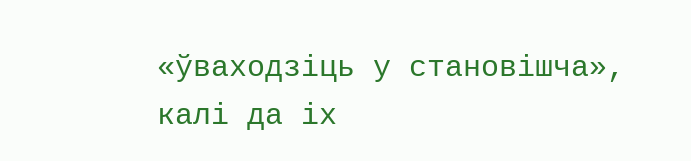«ўваходзіць у становішча», калі да іх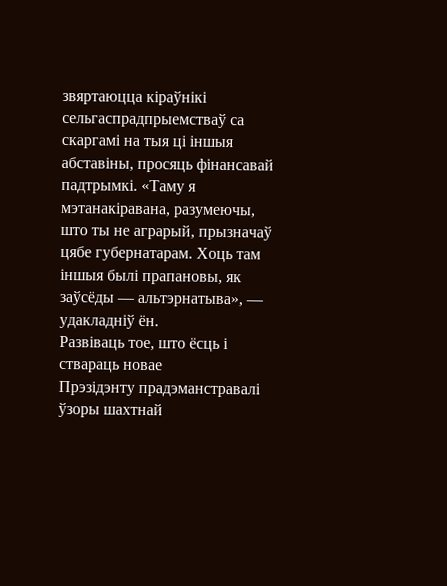звяртаюцца кіраўнікі сельгаспрадпрыемстваў са скаргамі на тыя ці іншыя абставіны, просяць фінансавай падтрымкі. «Таму я мэтанакіравана, разумеючы, што ты не аграрый, прызначаў цябе губернатарам. Хоць там іншыя былі прапановы, як заўсёды — альтэрнатыва», — удакладніў ён.
Развіваць тое, што ёсць і ствараць новае
Прэзідэнту прадэманстравалі ўзоры шахтнай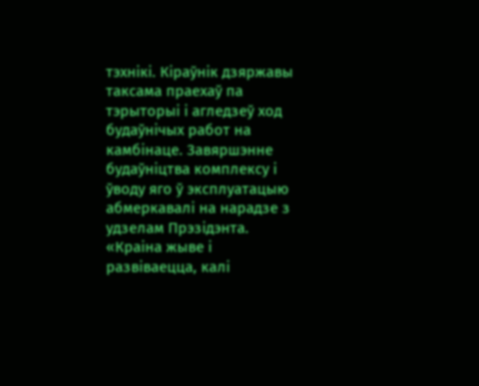тэхнікі. Кіраўнік дзяржавы таксама праехаў па тэрыторыі і агледзеў ход будаўнічых работ на камбінаце. Завяршэнне будаўніцтва комплексу і ўводу яго ў эксплуатацыю абмеркавалі на нарадзе з удзелам Прэзідэнта. «Краіна жыве і развіваецца, калі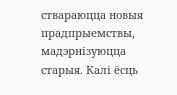ствараюцца новыя прадпрыемствы, мадэрнізуюцца старыя. Калі ёсць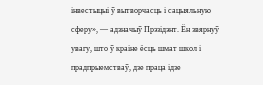інвестыцыі ў вытворчасць і сацыяльную сферу», — адзначыў Прэзідэнт. Ён звярнуў увагу, што ў краіне ёсць шмат школ і прадпрыемстваў, дзе праца ідзе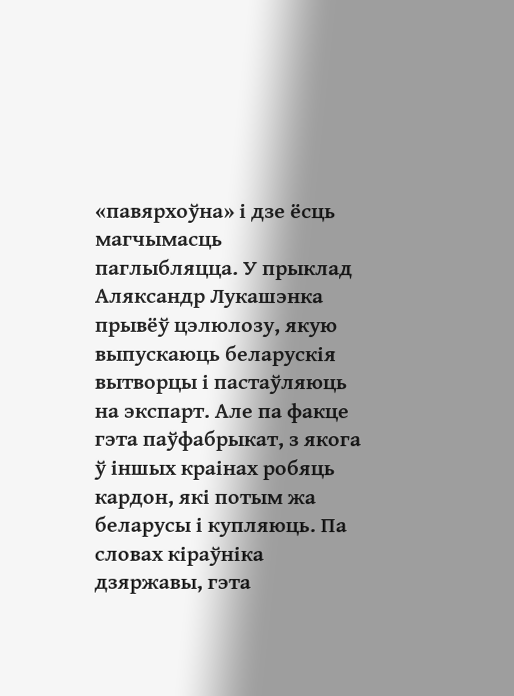«павярхоўна» і дзе ёсць магчымасць паглыбляцца. У прыклад Аляксандр Лукашэнка прывёў цэлюлозу, якую выпускаюць беларускія вытворцы і пастаўляюць на экспарт. Але па факце гэта паўфабрыкат, з якога ў іншых краінах робяць кардон, які потым жа беларусы і купляюць. Па словах кіраўніка дзяржавы, гэта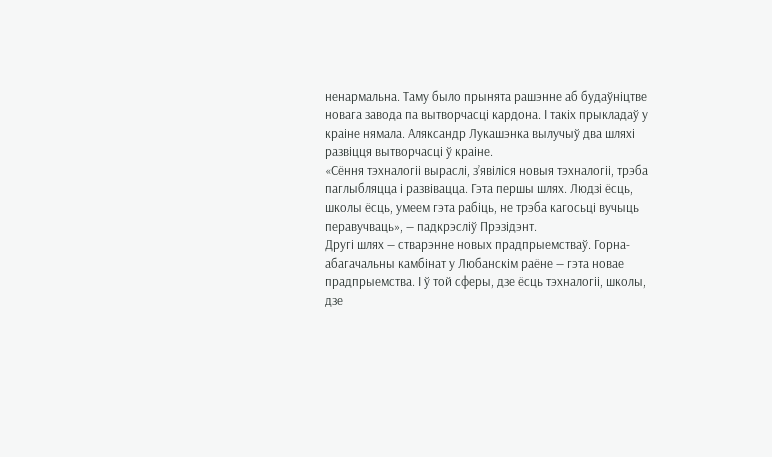ненармальна. Таму было прынята рашэнне аб будаўніцтве новага завода па вытворчасці кардона. І такіх прыкладаў у краіне нямала. Аляксандр Лукашэнка вылучыў два шляхі развіцця вытворчасці ў краіне.
«Сёння тэхналогіі выраслі, з’явіліся новыя тэхналогіі, трэба паглыбляцца і развівацца. Гэта першы шлях. Людзі ёсць, школы ёсць, умеем гэта рабіць, не трэба кагосьці вучыць перавучваць», — падкрэсліў Прэзідэнт.
Другі шлях — стварэнне новых прадпрыемстваў. Горна-абагачальны камбінат у Любанскім раёне — гэта новае прадпрыемства. І ў той сферы, дзе ёсць тэхналогіі, школы, дзе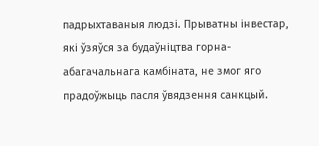падрыхтаваныя людзі. Прыватны інвестар, які ўзяўся за будаўніцтва горна-абагачальнага камбіната, не змог яго прадоўжыць пасля ўвядзення санкцый.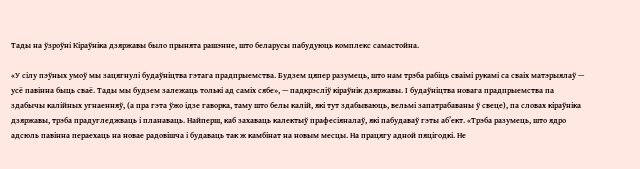Тады на ўзроўні Кіраўніка дзяржавы было прынята рашэнне, што беларусы пабудуюць комплекс самастойна.

«У сілу пэўных умоў мы зацягнулі будаўніцтва гэтага прадпрыемства. Будзем цяпер разумець, што нам трэба рабіць сваімі рукамі са сваіх матэрыялаў — усё павінна быць сваё. Тады мы будзем залежаць толькі ад саміх сябе», — падкрэсліў кіраўнік дзяржавы. І будаўніцтва новага прадпрыемства па здабычы калійных угнаенняў, (а пра гэта ўжо ідзе гаворка, таму што белы калій, які тут здабываюць, вельмі запатрабаваны ў свеце), па словах кіраўніка дзяржавы, трэба прадугледжваць і планаваць. Найперш, каб захаваць калектыў прафесіяналаў, які пабудаваў гэты аб’ект. «Трэба разумець, што ядро адсюль павінна пераехаць на новае радовішча і будаваць так ж камбінат на новым месцы. На працягу адной пяцігодкі. Не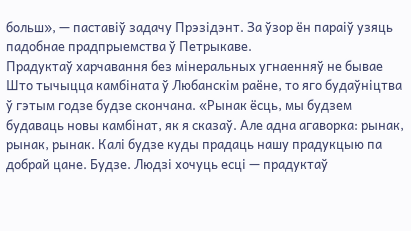больш», — паставіў задачу Прэзідэнт. За ўзор ён параіў узяць падобнае прадпрыемства ў Петрыкаве.
Прадуктаў харчавання без мінеральных угнаенняў не бывае
Што тычыцца камбіната ў Любанскім раёне, то яго будаўніцтва ў гэтым годзе будзе скончана. «Рынак ёсць, мы будзем будаваць новы камбінат, як я сказаў. Але адна агаворка: рынак, рынак, рынак. Калі будзе куды прадаць нашу прадукцыю па добрай цане. Будзе. Людзі хочуць есці — прадуктаў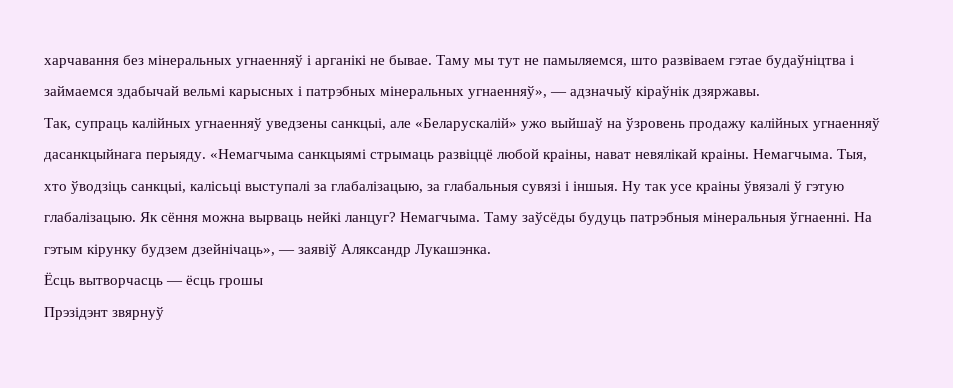харчавання без мінеральных угнаенняў і арганікі не бывае. Таму мы тут не памыляемся, што развіваем гэтае будаўніцтва і займаемся здабычай вельмі карысных і патрэбных мінеральных угнаенняў», — адзначыў кіраўнік дзяржавы.
Так, супраць калійных угнаенняў уведзены санкцыі, але «Беларускалій» ужо выйшаў на ўзровень продажу калійных угнаенняў дасанкцыйнага перыяду. «Немагчыма санкцыямі стрымаць развіццё любой краіны, нават невялікай краіны. Немагчыма. Тыя, хто ўводзіць санкцыі, калісьці выступалі за глабалізацыю, за глабальныя сувязі і іншыя. Ну так усе краіны ўвязалі ў гэтую глабалізацыю. Як сёння можна вырваць нейкі ланцуг? Немагчыма. Таму заўсёды будуць патрэбныя мінеральныя ўгнаенні. На гэтым кірунку будзем дзейнічаць», — заявіў Аляксандр Лукашэнка.
Ёсць вытворчасць — ёсць грошы
Прэзідэнт звярнуў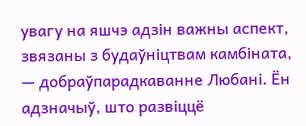увагу на яшчэ адзін важны аспект, звязаны з будаўніцтвам камбіната, — добраўпарадкаванне Любані. Ён адзначыў, што развіццё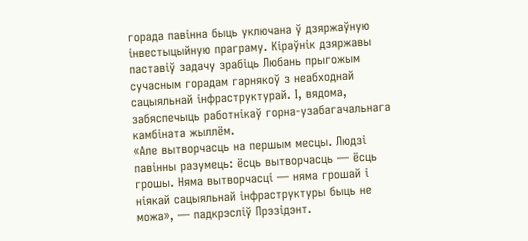горада павінна быць уключана ў дзяржаўную інвестыцыйную праграму. Кіраўнік дзяржавы паставіў задачу зрабіць Любань прыгожым сучасным горадам гарнякоў з неабходнай сацыяльнай інфраструктурай. І, вядома, забяспечыць работнікаў горна-узабагачальнага камбіната жыллём.
«Але вытворчасць на першым месцы. Людзі павінны разумець: ёсць вытворчасць — ёсць грошы. Няма вытворчасці — няма грошай і ніякай сацыяльнай інфраструктуры быць не можа», — падкрэсліў Прэзідэнт.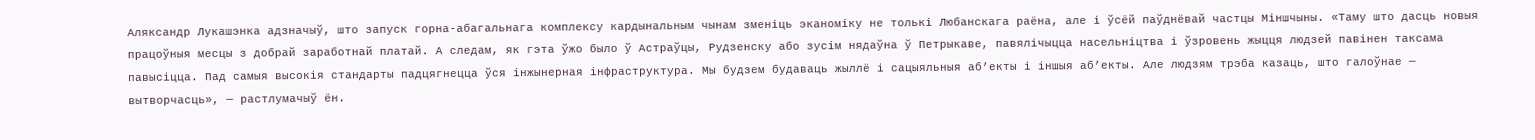Аляксандр Лукашэнка адзначыў, што запуск горна-абагальнага комплексу кардынальным чынам зменіць эканоміку не толькі Любанскага раёна, але і ўсёй паўднёвай частцы Міншчыны. «Таму што дасць новыя працоўныя месцы з добрай заработнай платай. А следам, як гэта ўжо было ў Астраўцы, Рудзенску або зусім нядаўна ў Петрыкаве, павялічыцца насельніцтва і ўзровень жыцця людзей павінен таксама павысіцца. Пад самыя высокія стандарты падцягнецца ўся інжынерная інфраструктура. Мы будзем будаваць жыллё і сацыяльныя аб’екты і іншыя аб’екты. Але людзям трэба казаць, што галоўнае — вытворчасць», — растлумачыў ён.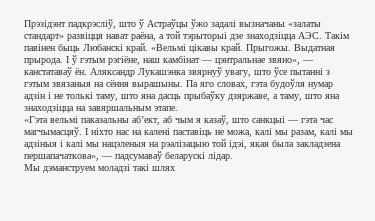Прэзідэнт падкрэсліў, што ў Астраўцы ўжо задалі вызначаны «залаты стандарт» развіцця нават раёна, а той тэрыторыі дзе знаходзіцца АЭС. Такім павінен быць Любанскі край. «Вельмі цікавы край. Прыгожы. Выдатная прырода. І ў гэтым рэгіёне, наш камбінат — цэнтральнае звяно», — канстатаваў ён. Аляксандр Лукашэнка звярнуў увагу, што ўсе пытанні з гэтым звязаныя на сёння вырашыны. Па яго словах, гэта будоўля нумар адзін і не толькі таму, што яна дасць прыбаўку дзяржаве, а таму, што яна знаходзіцца на завяршальным этапе.
«Гэта вельмі паказальны аб’ект, аб чым я казаў, што санкцыі — гэта час магчымасцяў. І ніхто нас на калені паставіць не можа, калі мы разам, калі мы адзіныя і калі мы нацэленыя на рэалізацыю той ідэі, якая была закладзена першапачаткова», — падсумаваў беларускі лідар.
Мы дэманструем моладзі такі шлях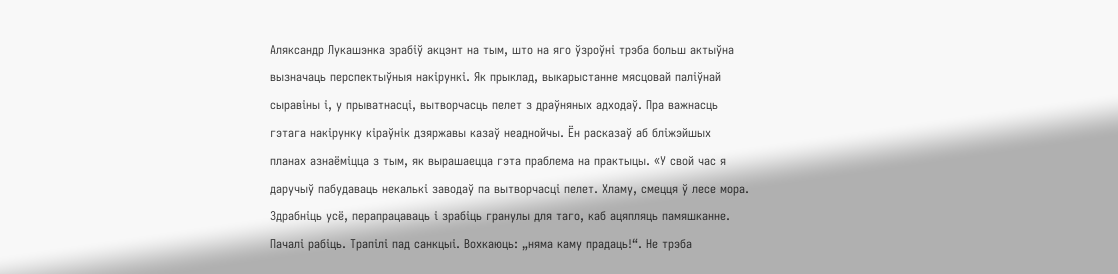Аляксандр Лукашэнка зрабіў акцэнт на тым, што на яго ўзроўні трэба больш актыўна вызначаць перспектыўныя накірункі. Як прыклад, выкарыстанне мясцовай паліўнай сыравіны і, у прыватнасці, вытворчасць пелет з драўняных адходаў. Пра важнасць гэтага накірунку кіраўнік дзяржавы казаў неаднойчы. Ён расказаў аб бліжэйшых планах азнаёміцца з тым, як вырашаецца гэта праблема на практыцы. «У свой час я даручыў пабудаваць некалькі заводаў па вытворчасці пелет. Хламу, смецця ў лесе мора. Здрабніць усё, перапрацаваць і зрабіць гранулы для таго, каб ацяпляць памяшканне. Пачалі рабіць. Трапілі пад санкцыі. Вохкаюць: „няма каму прадаць!“. Не трэба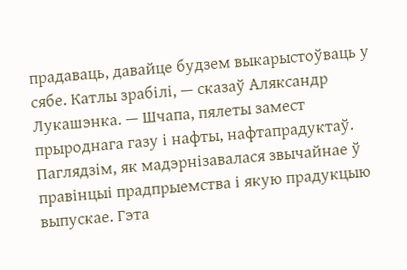прадаваць, давайце будзем выкарыстоўваць у сябе. Катлы зрабілі, — сказаў Аляксандр Лукашэнка. — Шчапа, пялеты замест прыроднага газу і нафты, нафтапрадуктаў. Паглядзім, як мадэрнізавалася звычайнае ў правінцыі прадпрыемства і якую прадукцыю выпускае. Гэта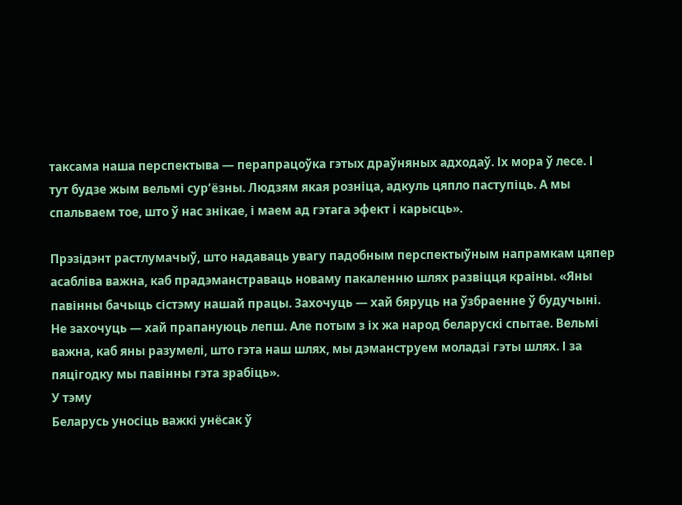таксама наша перспектыва — перапрацоўка гэтых драўняных адходаў. Іх мора ў лесе. І тут будзе жым вельмі сур’ёзны. Людзям якая розніца, адкуль цяпло паступіць. А мы спальваем тое, што ў нас знікае, і маем ад гэтага эфект і карысць».

Прэзідэнт растлумачыў, што надаваць увагу падобным перспектыўным напрамкам цяпер асабліва важна, каб прадэманстраваць новаму пакаленню шлях развіцця краіны. «Яны павінны бачыць сістэму нашай працы. Захочуць — хай бяруць на ўзбраенне ў будучыні. Не захочуць — хай прапануюць лепш. Але потым з іх жа народ беларускі спытае. Вельмі важна, каб яны разумелі, што гэта наш шлях, мы дэманструем моладзі гэты шлях. І за пяцігодку мы павінны гэта зрабіць».
У тэму
Беларусь уносіць важкі унёсак ў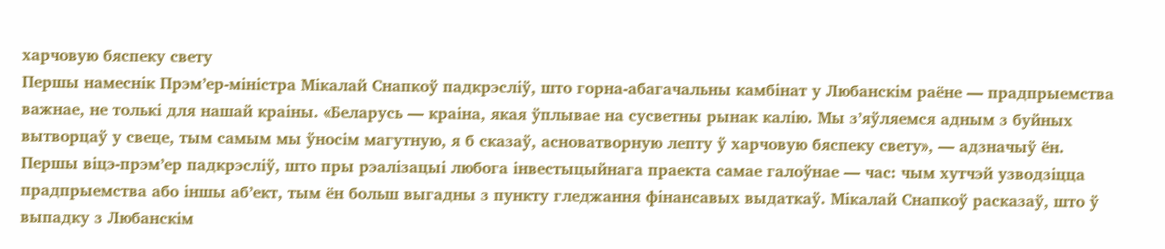харчовую бяспеку свету
Першы намеснік Прэм’ер-міністра Мікалай Снапкоў падкрэсліў, што горна-абагачальны камбінат у Любанскім раёне — прадпрыемства важнае, не толькі для нашай краіны. «Беларусь — краіна, якая ўплывае на сусветны рынак калію. Мы з’яўляемся адным з буйных вытворцаў у свеце, тым самым мы ўносім магутную, я б сказаў, асноватворную лепту ў харчовую бяспеку свету», — адзначыў ён.
Першы віцэ-прэм’ер падкрэсліў, што пры рэалізацыі любога інвестыцыйнага праекта самае галоўнае — час: чым хутчэй узводзіцца прадпрыемства або іншы аб’ект, тым ён больш выгадны з пункту гледжання фінансавых выдаткаў. Мікалай Снапкоў расказаў, што ў выпадку з Любанскім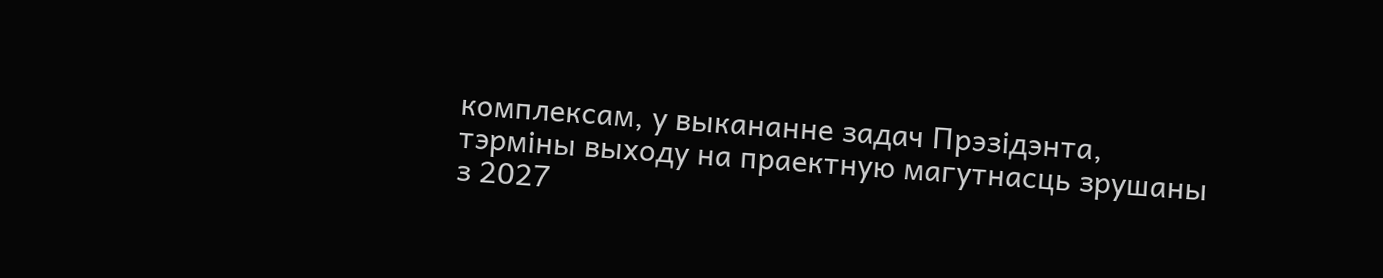комплексам, у выкананне задач Прэзідэнта, тэрміны выходу на праектную магутнасць зрушаны з 2027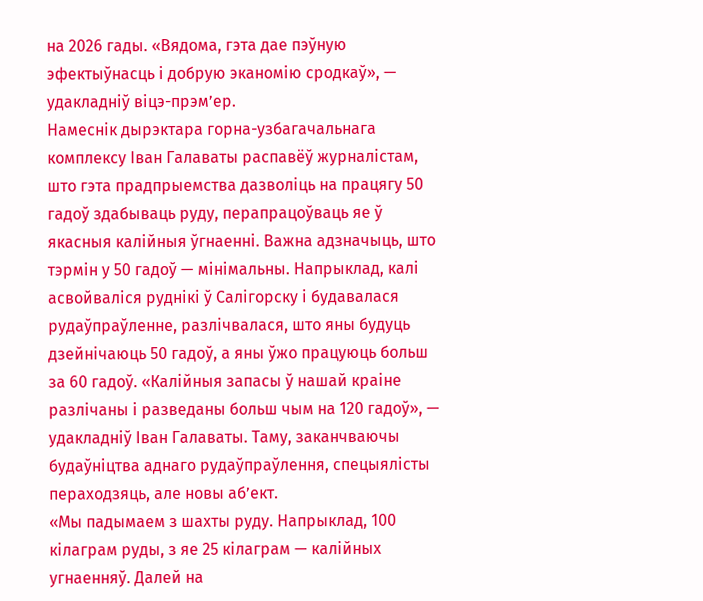на 2026 гады. «Вядома, гэта дае пэўную эфектыўнасць і добрую эканомію сродкаў», — удакладніў віцэ-прэм’ер.
Намеснік дырэктара горна-узбагачальнага комплексу Іван Галаваты распавёў журналістам, што гэта прадпрыемства дазволіць на працягу 50 гадоў здабываць руду, перапрацоўваць яе ў якасныя калійныя ўгнаенні. Важна адзначыць, што тэрмін у 50 гадоў — мінімальны. Напрыклад, калі асвойваліся руднікі ў Салігорску і будавалася рудаўпраўленне, разлічвалася, што яны будуць дзейнічаюць 50 гадоў, а яны ўжо працуюць больш за 60 гадоў. «Калійныя запасы ў нашай краіне разлічаны і разведаны больш чым на 120 гадоў», — удакладніў Іван Галаваты. Таму, заканчваючы будаўніцтва аднаго рудаўпраўлення, спецыялісты пераходзяць, але новы аб’ект.
«Мы падымаем з шахты руду. Напрыклад, 100 кілаграм руды, з яе 25 кілаграм — калійных угнаенняў. Далей на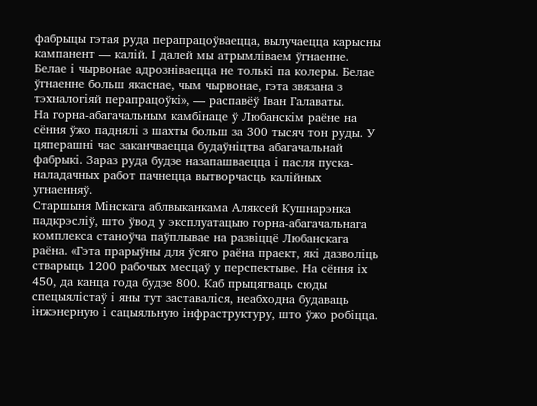фабрыцы гэтая руда перапрацоўваецца, вылучаецца карысны кампанент — калій. І далей мы атрымліваем ўгнаенне. Белае і чырвонае адрозніваецца не толькі па колеры. Белае ўгнаенне больш якаснае, чым чырвонае, гэта звязана з тэхналогіяй перапрацоўкі», — распавёў Іван Галаваты.
На горна-абагачальным камбінаце ў Любанскім раёне на сёння ўжо паднялі з шахты больш за 300 тысяч тон руды. У цяперашні час заканчваецца будаўніцтва абагачальнай фабрыкі. Зараз руда будзе назапашваецца і пасля пуска-наладачных работ пачнецца вытворчасць калійных угнаенняў.
Старшыня Мінскага аблвыканкама Аляксей Кушнарэнка падкрэсліў, што ўвод у эксплуатацыю горна-абагачальнага комплекса станоўча паўплывае на развіццё Любанскага раёна. «Гэта прарыўны для ўсяго раёна праект, які дазволіць стварыць 1200 рабочых месцаў у перспектыве. На сёння іх 450, да канца года будзе 800. Каб прыцягваць сюды спецыялістаў і яны тут заставаліся, неабходна будаваць інжэнерную і сацыяльную інфраструктуру, што ўжо робіцца.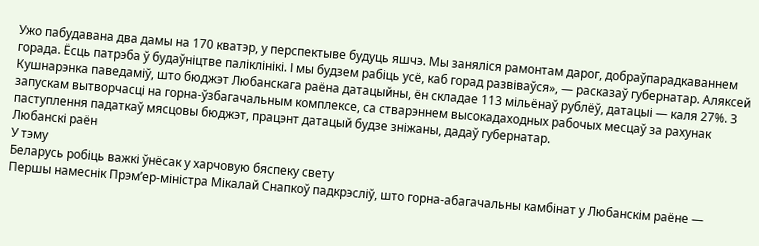Ужо пабудавана два дамы на 170 кватэр, у перспектыве будуць яшчэ. Мы заняліся рамонтам дарог, добраўпарадкаваннем горада. Ёсць патрэба ў будаўніцтве паліклінікі. І мы будзем рабіць усё, каб горад развіваўся», — расказаў губернатар. Аляксей Кушнарэнка паведаміў, што бюджэт Любанскага раёна датацыйны, ён складае 113 мільёнаў рублёў, датацыі — каля 27%. З запускам вытворчасці на горна-ўзбагачальным комплексе, са стварэннем высокадаходных рабочых месцаў за рахунак паступлення падаткаў мясцовы бюджэт, працэнт датацый будзе зніжаны, дадаў губернатар.
Любанскі раён
У тэму
Беларусь робіць важкі ўнёсак у харчовую бяспеку свету
Першы намеснік Прэм’ер-міністра Мікалай Снапкоў падкрэсліў, што горна-абагачальны камбінат у Любанскім раёне —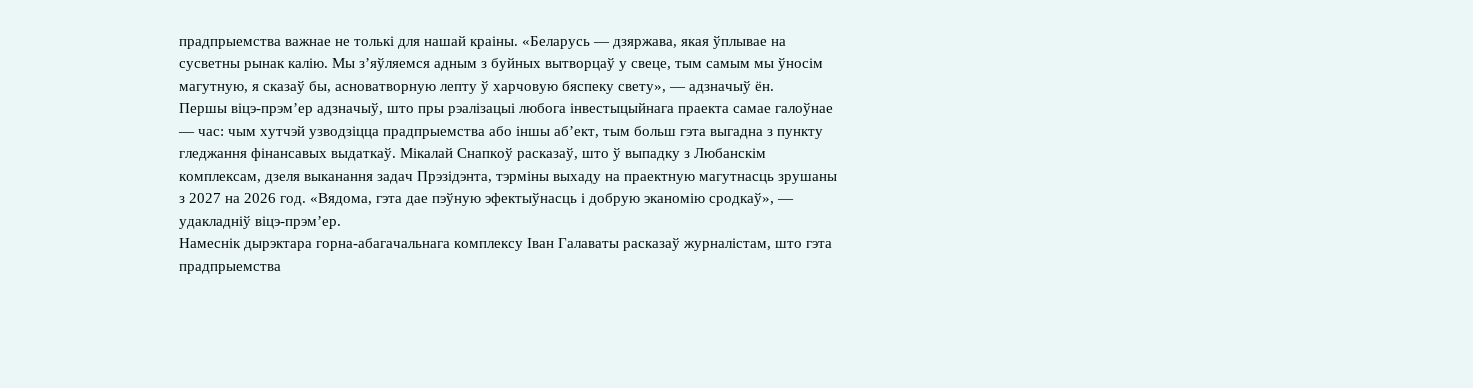прадпрыемства важнае не толькі для нашай краіны. «Беларусь — дзяржава, якая ўплывае на сусветны рынак калію. Мы з’яўляемся адным з буйных вытворцаў у свеце, тым самым мы ўносім магутную, я сказаў бы, асноватворную лепту ў харчовую бяспеку свету», — адзначыў ён.
Першы віцэ-прэм’ер адзначыў, што пры рэалізацыі любога інвестыцыйнага праекта самае галоўнае — час: чым хутчэй узводзіцца прадпрыемства або іншы аб’ект, тым больш гэта выгадна з пункту гледжання фінансавых выдаткаў. Мікалай Снапкоў расказаў, што ў выпадку з Любанскім комплексам, дзеля выканання задач Прэзідэнта, тэрміны выхаду на праектную магутнасць зрушаны з 2027 на 2026 год. «Вядома, гэта дае пэўную эфектыўнасць і добрую эканомію сродкаў», — удакладніў віцэ-прэм’ер.
Намеснік дырэктара горна-абагачальнага комплексу Іван Галаваты расказаў журналістам, што гэта прадпрыемства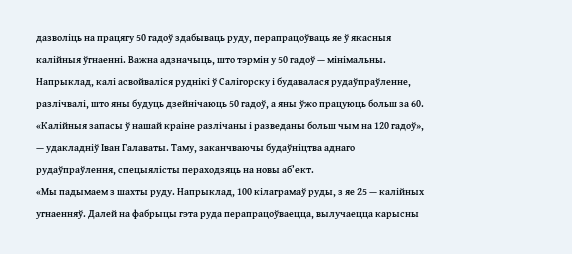дазволіць на працягу 50 гадоў здабываць руду, перапрацоўваць яе ў якасныя калійныя ўгнаенні. Важна адзначыць, што тэрмін у 50 гадоў — мінімальны. Напрыклад, калі асвойваліся руднікі ў Салігорску і будавалася рудаўпраўленне, разлічвалі, што яны будуць дзейнічаюць 50 гадоў, а яны ўжо працуюць больш за 60. «Калійныя запасы ў нашай краіне разлічаны і разведаны больш чым на 120 гадоў», — удакладніў Іван Галаваты. Таму, заканчваючы будаўніцтва аднаго рудаўпраўлення, спецыялісты пераходзяць на новы аб’ект.
«Мы падымаем з шахты руду. Напрыклад, 100 кілаграмаў руды, з яе 25 — калійных угнаенняў. Далей на фабрыцы гэта руда перапрацоўваецца, вылучаецца карысны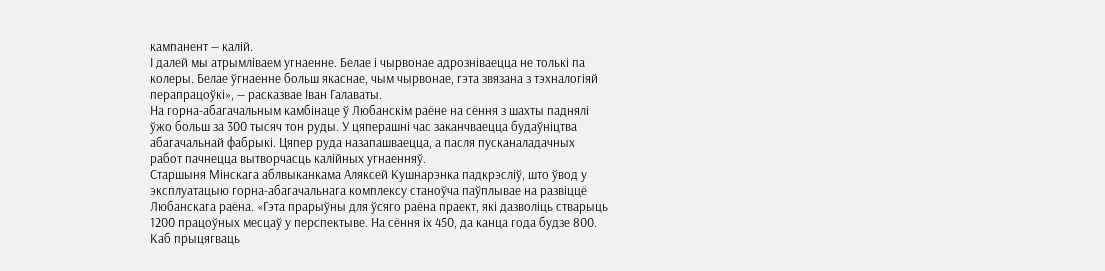кампанент — калій.
І далей мы атрымліваем угнаенне. Белае і чырвонае адрозніваецца не толькі па колеры. Белае ўгнаенне больш якаснае, чым чырвонае, гэта звязана з тэхналогіяй перапрацоўкі», — расказвае Іван Галаваты.
На горна-абагачальным камбінаце ў Любанскім раёне на сёння з шахты паднялі ўжо больш за 300 тысяч тон руды. У цяперашні час заканчваецца будаўніцтва абагачальнай фабрыкі. Цяпер руда назапашваецца, а пасля пусканаладачных работ пачнецца вытворчасць калійных угнаенняў.
Старшыня Мінскага аблвыканкама Аляксей Кушнарэнка падкрэсліў, што ўвод у эксплуатацыю горна-абагачальнага комплексу станоўча паўплывае на развіццё Любанскага раёна. «Гэта прарыўны для ўсяго раёна праект, які дазволіць стварыць 1200 працоўных месцаў у перспектыве. На сёння іх 450, да канца года будзе 800. Каб прыцягваць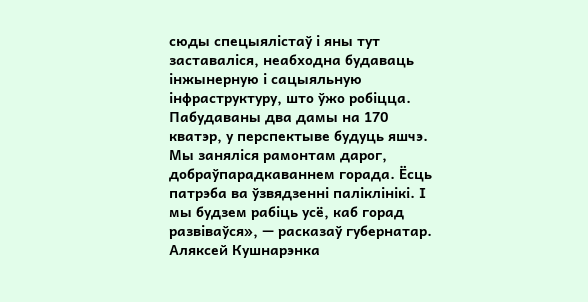сюды спецыялістаў і яны тут заставаліся, неабходна будаваць інжынерную і сацыяльную інфраструктуру, што ўжо робіцца. Пабудаваны два дамы на 170 кватэр, у перспектыве будуць яшчэ. Мы заняліся рамонтам дарог, добраўпарадкаваннем горада. Ёсць патрэба ва ўзвядзенні паліклінікі. І мы будзем рабіць усё, каб горад развіваўся», — расказаў губернатар. Аляксей Кушнарэнка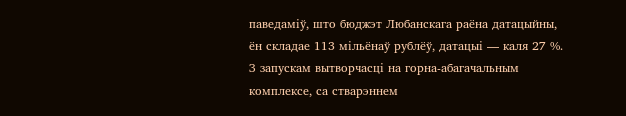паведаміў, што бюджэт Любанскага раёна датацыйны, ён складае 113 мільёнаў рублёў, датацыі — каля 27 %. З запускам вытворчасці на горна-абагачальным комплексе, са стварэннем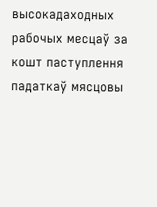высокадаходных рабочых месцаў за кошт паступлення падаткаў мясцовы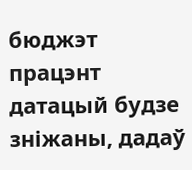бюджэт працэнт датацый будзе зніжаны, дадаў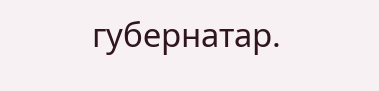губернатар.